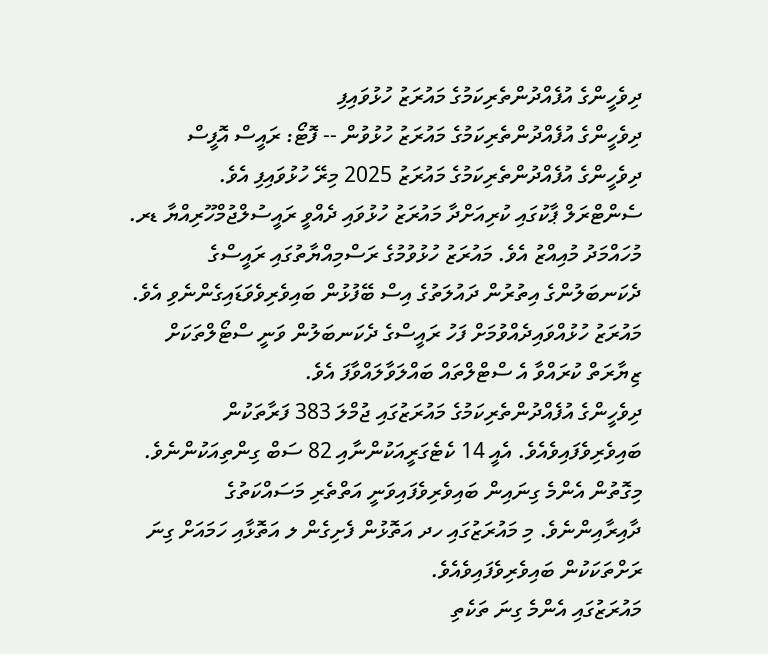ދިވެހީންގެ އުފެއްދުންތެރިކަމުގެ މައުރަޒު ހުޅުވައިފި
ދިވެހީންގެ އުފެއްދުންތެރިކަމުގެ މައުރަޒު ހުޅުވުން -- ފޮޓޯ: ރައީސް އޮފީސް
ދިވެހީންގެ އުފެއްދުންތެރިކަމުގެ މައުރަޒު 2025 މިރޭ ހުޅުވައިފި އެވެ.
ސެންޓްރަލް ޕާކުގައި ކުރިއަށްދާ މައުރަޒު ހުޅުވައި ދެއްވީ ރައީސުލްޖުމްހޫރިއްޔާ ޑރ. މުހައްމަދު މުއިއްޒު އެވެ. މައުރަޒު ހުޅުވުމުގެ ރަސްމިއްޔާތުގައި ރައީސްގެ ދެކަނބަލުންގެ އިތުރުން ދައުލަތުގެ އިސް ބޭފުޅުން ބައިވެރިވެވަޑައިގެންނެވި އެވެ.
މައުރަޒު ހުޅުއްވައިދެއްވުމަށް ފަހު ރައީސްގެ ދެކަނބަލުން ވަނީ ސްޓޯލްތަކަށް ޒިޔާރަތް ކުރައްވާ އެ ސްޓްލްތައް ބައްލަވާލައްވާފަ އެވެ.
ދިވެހީންގެ އުފެއްދުންތެރިކަމުގެ މައުރަޒުގައި ޖުމްލަ 383 ފަރާތަކުން ބައިވެރިވެފައިވެއެވެ. އެއީ 14 ކެޓެގަރީއަކުންނާއި 82 ސަބް ގިންތިއަކުންނެވެ. މިގޮތުން އެންމެ ގިނައިން ބައިވެރިވެފައިވަނީ އަތްތެރި މަސައްކަތުގެ ދާއިރާއިންނެވެ. މި މައުރަޒުގައި ހދ އަތޮޅުން ފެށިގެން ލ އަތޮޅާއި ހަމައަށް ގިނަ ރަށްތަކަކުން ބައިވެރިވެފައިވެއެވެ.
މައުރަޒުގައި އެންމެ ގިނަ ތަކެތި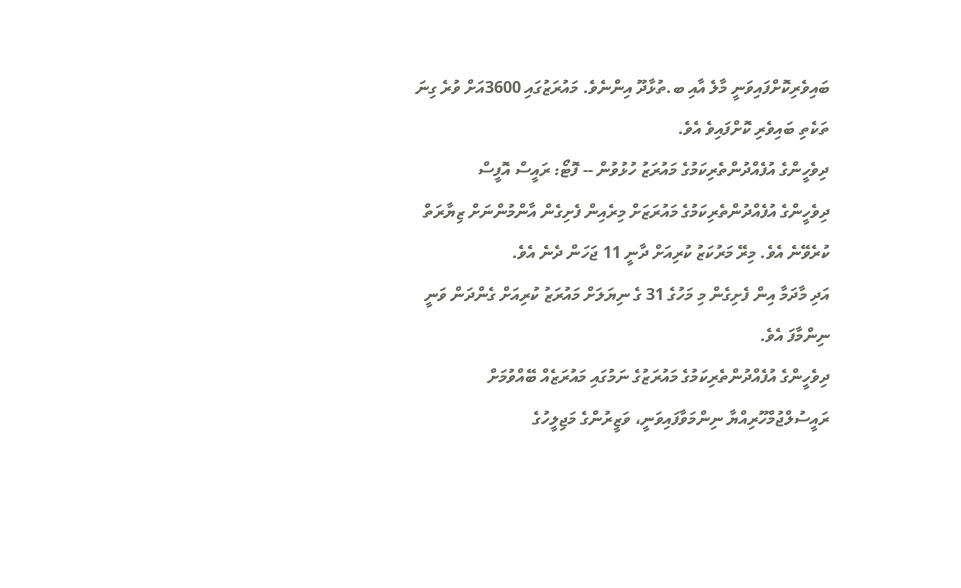ބައިވެރިކޮށްފައިވަނީ މާލެ އާއި ބ.ތުޅާދޫ އިންނެވެ. މައުރަޒުގައި 3600އަށް ވުރެ ގިނަ ތަކެތި ބައިވެރި ކޮށްފައިވެ އެވެ.
ދިވެހީންގެ އުފެއްދުންތެރިކަމުގެ މައުރަޒު ހުޅުވުން -- ފޮޓޯ: ރައީސް އޮފީސް
ދިވެހީންގެ އުފެއްދުންތެރިކަމުގެ މައުރަޒަށް މިރެއިން ފެށިގެން އާންމުންނަށް ޒިޔާރަތް ކުރެވޭނެ އެވެ. މިރޭ މަރުކަޒު ކުރިއަށް ދާނީ 11 ޖަހަން ދެނެ އެވެ.
އަދި މާދަމާ އިން ފެށިގެން މި މަހުގެ 31 ގެ ނިޔަލަށް މައުރަޒު ކުރިއަށް ގެންދަން ވަނީ ނިންމާފަ އެވެ.
ދިވެހީންގެ އުފެއްދުންތެރިކަމުގެ މައުރަޒުގެ ނަމުގައި މައުރަޒެއް ބޭއްވުމަށް ރައީސުލްޖުމްހޫރިއްޔާ ނިންމަވާފައިވަނީ، ވަޒީރުންގެ މަޖިލީހުގެ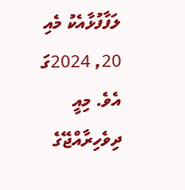ލަފާފުޅާއެކު މެއި 20, 2024ގަ އެވެ. މިއީ ދިވެހިރާއްޖޭގެ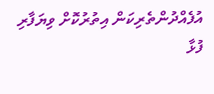އުފެއްދުންތެރިކަން އިތުރުކޮށް ވިޔަފާރި ފުޅާ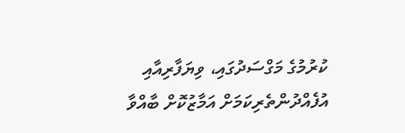ކުރުމުގެ މަގްސަދުގައި، ވިޔަފާރިއާއި އުފެއްދުންތެރިކަމަށް އަމާޒުކޮށް ބާއްވާ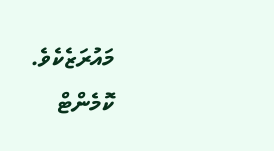މައުރަޒެކެވެ.
ކޮމެންޓް